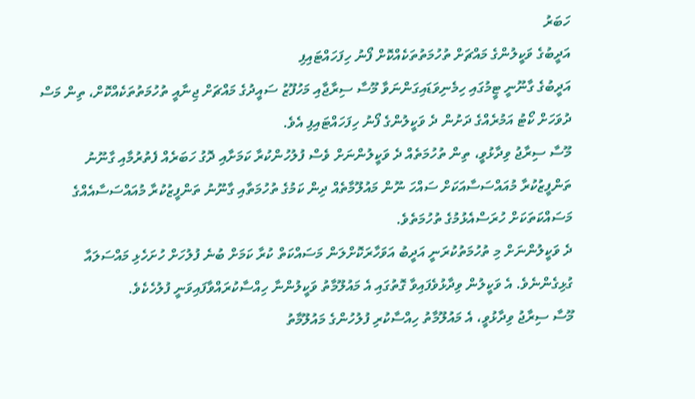ހަބަރު
އަދީބުގެ ވަކީލުންގެ މައްޗަށް ތުހުމަތުތަކެއްކޮށް ފޯނު ހިފަހައްޓައިފި
އަދީބުގެ ގާނޫނީ ޓީމުގައި ހިމެނިވަޑައިގަންނަވާ މޫސާ ސިރާޖާއި މަހުފޫޒު ސައީދުގެ މައްޗަށް ޖިނާއީ ތުހުމަތުތަކެއްކޮށް، ތިން މަސް ދުވަހަށް ކޯޓު އަމުރެއްގެ ދަށުން ދެ ވަކީލުންގެ ފޯނު ހިފަހައްޓައިފި އެވެ.
މޫސާ ސިރާޖު ވިދާޅުވީ، ތިން ތުހުމަތެއް ދެ ވަކީލުންނަށް ވެސް ފުލުހުންކުރާ ކަމަށާއި ދޮގު ހަބަރެއް ފެތުރުމާއި ގާނޫނު ތަންފީޒުކުރާ މުއައްސަސާއަކަށް ސައްހަ ނޫން މައުލޫމާތެއް ދިން ކަމުގެ ތުހުމަތާއި ގާނޫނު ތަންފީޒުކުރާ މުއައްސަސާއެއްގެ މަސައްކަތަކަށް ހުރަސްއެޅުމުގެ ތުހުމަތެވެ.
ދެ ވަކީލުންނަށް މި ތުހުމަތުކުރަނީ އަދީބު އަވަހާރަކޮށްލަން މަސައްކަތް ކުރާ ކަމަށް ބުނެ ފުލުހަށް ހުށަހެޅި މައްސަލައާ ގުޅިގެންނެވެ. އެ ވަކީލުން ވިދާޅުވެފައިވާ ގޮތުގައި އެ މައުލޫމާތު ވަކީލުންނާ ހިއްސާކުރައްވާފައިވަނީ ފުލުހެކެވެ.
މޫސާ ސިރާޖު ވިދާޅުވީ، އެ މައުލޫމާތު ހިއްސާކުރި ފުލުހުންގެ މައުލޫމާތު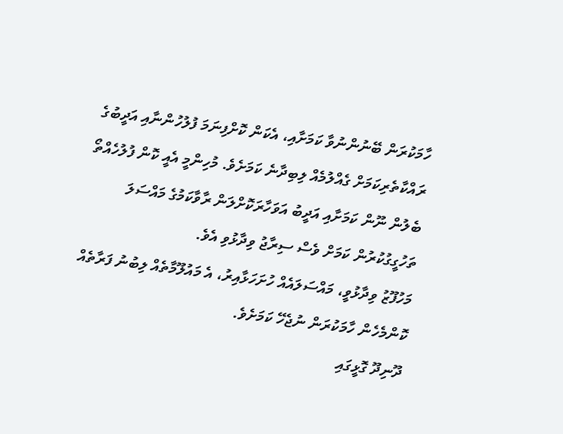ހާމަކުރަން ބޭނުންނުވާ ކަމަށާއި، އެކަން ކޮށްފިނަމަ ފުލުހުންނާއި އަދީބުގެ ރައްކާތެރިކަމަށް ގެއްލުމެއް ލިބިދާނެ ކަމަށެވެ. މުހިންމީ އެއީ ކޮން ފުލުހެއްތޯ ބެލުން ނޫން ކަމަށާއި އަދީބު އަވަހާރަކޮށްލަން ރާވާކަމުގެ މައްސަލަ ތަހުގީގުކުރުން ކަމަށް ވެސް ސިރާޖު ވިދާޅުވި އެވެ.
މަހުފޫޒު ވިދާޅުވީ، މައްސަލައެއް ހުށަހަޅާއިރު، އެ މައުލޫމާތެއް ލިބުނު ފަރާތެއް ކޮންމެހެން ހާމަކުރަން ނުޖެހޭ ކަމަށެވެ.
ދޫނިދޫ ގޮޅީގައި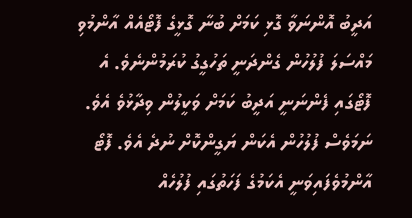އަދީބު އޮންނަވާ ގޮޅި ކަމަށް ބުނާ ގޮޅީގެ ފޮޓޯއެއް އާންމުވި މައްސަލަ ފުލުހުން ގެންދަނީ ތަހުގީގު ކުރަމުންނެވެ. އެ ފޮޓޯގައި ފެންނަނީ އަދީބު ކަމަށް ވަކީލުން ވިދާޅުވެ އެވެ. ނަމަވެސް ފުލުހުން އެކަން ޔަގީންކޮށް ނުދެ އެވެ. ފޮޓޯ އާންމުވެފައިވަނީ އެކަމުގެ ފަހަތުގައި ފުލުހެއް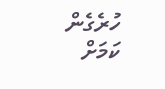ހުރެގެން ކަމަށް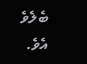ބެލެވެ އެވެ.